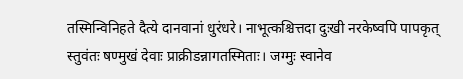तस्मिन्विनिहते दैत्ये दानवानां धुरंधरे। नाभूत्कश्चित्तदा दुःखी नरकेष्वपि पापकृत्
स्तुवंतः षण्मुखं देवाः प्राक्रीडन्नागतस्मिताः। जग्मुः स्वानेव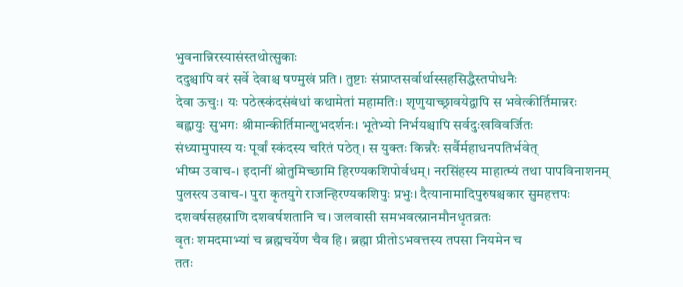भुवनान्निरस्यासंस्तथोत्सुकाः
ददुश्चापि वरं सर्वे देवाश्च षण्मुखं प्रति। तुष्टाः संप्राप्तसर्वार्थास्सहसिद्धैस्तपोधनैः
देवा ऊचुः। यः पठेत्स्कंदसंबंधां कथामेतां महामतिः। शृणुयाच्छ्रावयेद्वापि स भवेत्कीर्तिमान्नरः
बह्वायुः सुभगः श्रीमान्कीर्तिमान्शुभदर्शनः। भूतेभ्यो निर्भयश्चापि सर्वदुःखविवर्जितः
संध्यामुपास्य यः पूर्वां स्कंदस्य चरितं पठेत्। स युक्तः किन्नरैः सर्वैर्महाधनपतिर्भवेत्
भीष्म उवाच-। इदानीं श्रोतुमिच्छामि हिरण्यकशिपोर्वधम्। नरसिंहस्य माहात्म्यं तथा पापविनाशनम्
पुलस्त्य उवाच-। पुरा कृतयुगे राजन्हिरण्यकशिपुः प्रभुः। दैत्यानामादिपुरुषश्चकार सुमहत्तपः
दशवर्षसहस्राणि दशवर्षशतानि च। जलवासी समभवत्स्नानमौनधृतव्रतः
वृतः शमदमाभ्यां च ब्रह्मचर्येण चैव हि। ब्रह्मा प्रीतोऽभवत्तस्य तपसा नियमेन च
ततः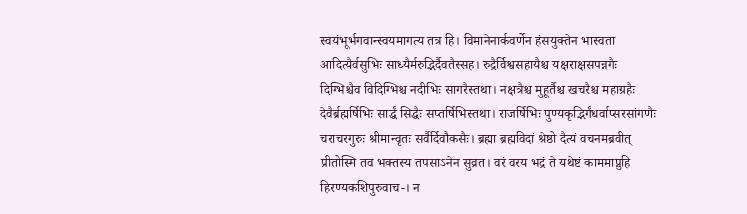स्वयंभूर्भगवान्स्वयमागत्य तत्र हि। विमानेनार्कवर्णेन हंसयुक्तेन भास्वता
आदित्यैर्वसुभिः साध्यैर्मरुद्भिर्दैवतैस्सह। रुद्रैर्विश्वसहायैश्च यक्षराक्षसपन्नगैः
दिग्भिश्चैव विदिग्भिश्च नदीभिः सागरैस्तथा। नक्षत्रैश्च मुहूर्तैश्च खचरैश्च महाग्रहैः
देवैर्ब्रह्मर्षिभिः सार्द्धं सिद्धैः सप्तर्षिभिस्तथा। राजर्षिभिः पुण्यकृद्भिर्गंधर्वाप्सरसांगणैः
चराचरगुरुः श्रीमान्वृतः सर्वैर्दिवौकसैः। ब्रह्मा ब्रह्मविदां श्रेष्ठो दैत्यं वचनमब्रवीत्
प्रीतोस्मि तव भक्तस्य तपसाऽनेन सुव्रत। वरं वरय भद्रं ते यथेष्टं काममाप्नुहि
हिरण्यकशिपुरुवाच-। न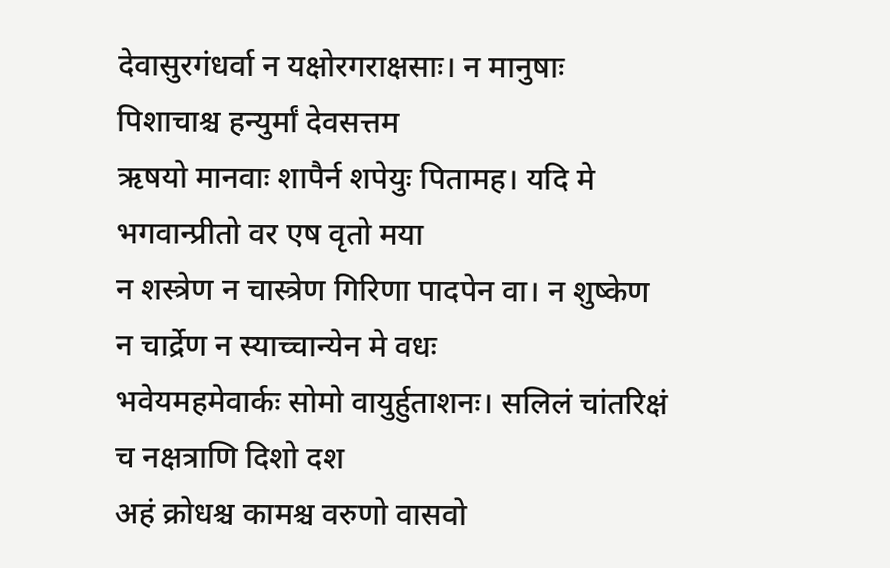देवासुरगंधर्वा न यक्षोरगराक्षसाः। न मानुषाः पिशाचाश्च हन्युर्मां देवसत्तम
ऋषयो मानवाः शापैर्न शपेयुः पितामह। यदि मे भगवान्प्रीतो वर एष वृतो मया
न शस्त्रेण न चास्त्रेण गिरिणा पादपेन वा। न शुष्केण न चार्द्रेण न स्याच्चान्येन मे वधः
भवेयमहमेवार्कः सोमो वायुर्हुताशनः। सलिलं चांतरिक्षं च नक्षत्राणि दिशो दश
अहं क्रोधश्च कामश्च वरुणो वासवो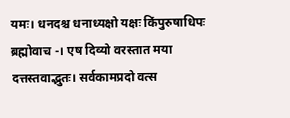यमः। धनदश्च धनाध्यक्षो यक्षः किंपुरुषाधिपः
ब्रह्मोवाच -। एष दिव्यो वरस्तात मया दत्तस्तवाद्भुतः। सर्वकामप्रदो वत्स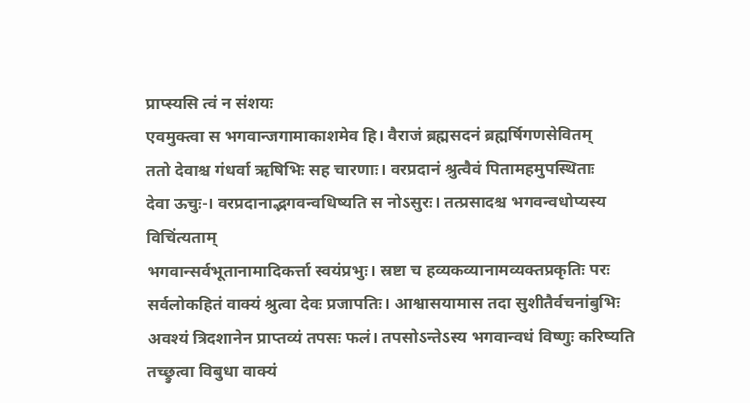प्राप्स्यसि त्वं न संशयः
एवमुक्त्वा स भगवान्जगामाकाशमेव हि। वैराजं ब्रह्मसदनं ब्रह्मर्षिगणसेवितम्
ततो देवाश्च गंधर्वा ऋषिभिः सह चारणाः। वरप्रदानं श्रुत्वैवं पितामहमुपस्थिताः
देवा ऊचुः-। वरप्रदानाद्भगवन्वधिष्यति स नोऽसुरः। तत्प्रसादश्च भगवन्वधोप्यस्य विचिंत्यताम्
भगवान्सर्वभूतानामादिकर्त्ता स्वयंप्रभुः। स्रष्टा च हव्यकव्यानामव्यक्तप्रकृतिः परः
सर्वलोकहितं वाक्यं श्रुत्वा देवः प्रजापतिः। आश्वासयामास तदा सुशीतैर्वचनांबुभिः
अवश्यं त्रिदशानेन प्राप्तव्यं तपसः फलं। तपसोऽन्तेऽस्य भगवान्वधं विष्णुः करिष्यति
तच्छ्रुत्वा विबुधा वाक्यं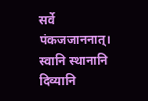सर्वे पंकजजाननात्। स्वानि स्थानानि दिव्यानि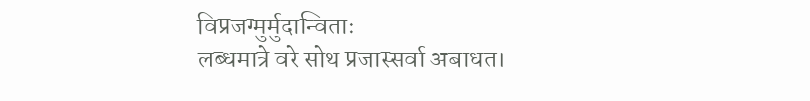विप्रजग्मुर्मुदान्विताः
लब्धमात्रे वरे सोथ प्रजास्सर्वा अबाधत।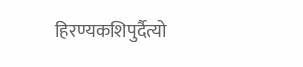हिरण्यकशिपुर्दैत्यो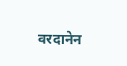वरदानेन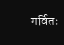गर्वितः